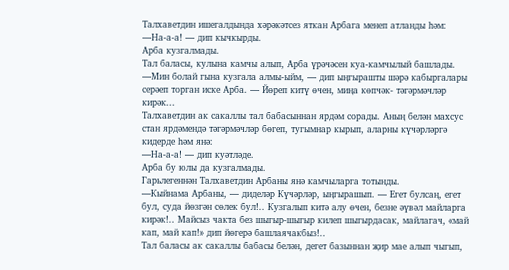Талхаветдин ишегалдында хәрәкәтсез яткан Арбага менеп атланды һәм:
—На-а-а! — дип кычкырды.
Арба кузгалмады.
Тал баласы, кулына камчы алып, Арба үрәчәсен куа-камчылый башлады.
—Мин болай гына кузгала алмы-ыйм, — дип ыңгырашты шәрә кабыргалары серәеп торган иске Арба. — Йөреп китү өчен, миңа көпчәк- тәгәрмәчләр кирәк...
Талхаветдин ак сакаллы тал бабасыннан ярдәм сорады. Аның белән махсус стан ярдәмендә тәгәрмәчләр бөгеп, тугымнар кырып, аларны күчәрләргә кидерде һәм янә:
—На-а-а! — дип куәтләде.
Арба бу юлы да кузгалмады.
Гарьлегеннән Талхаветдин Арбаны янә камчыларга тотынды.
—Кыйнама Арбаны, — диделәр Күчәрләр, ыңгырашып. — Егет булсаң, егет бул, суда йөзгән сөлек бул!.. Кузгалып китә алу өчен, безне әүвәл майларга кирәк!.. Майсыз чакта без шыгыр-шыгыр килеп шыгырдасак, майлагач, «май кап, май кап!» дип йөгерә башлаячакбыз!..
Тал баласы ак сакаллы бабасы белән, дегет базыннан җир мае алып чыгып,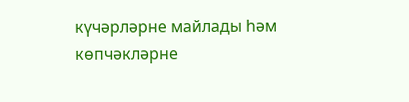күчәрләрне майлады һәм көпчәкләрне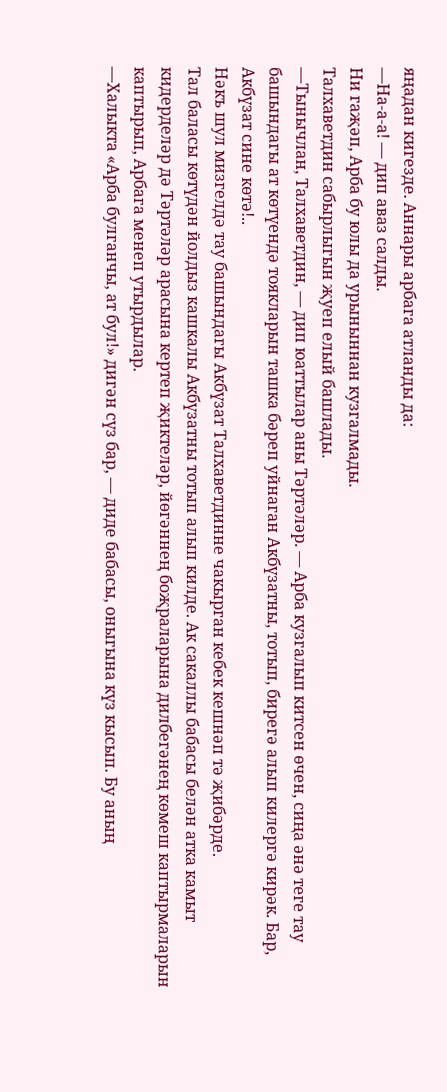яңадан кигезде. Аннары арбага атланды да:
—На-а-а! — дип аваз салды.
Ни гаҗәп, Арба бу юлы да урыныннан кузгалмады.
Талхаветдин сабырлыгын җуеп елый башлады.
—Тынычлан, Талхаветдин, — дип юаттылар аны Тәртәләр. — Арба кузгалып китсен өчен, сиңа әнә теге тау башындагы ат көтүендә тоякларын ташка бәреп уйнаган Акбүзатны, тотып, бирегә алып килергә кирәк. Бар, Акбүзат сине көтә!..
Нәкъ шул мизгелдә тау башындагы Акбүзат Талхаветдинне чакырган кебек кешнәп тә җибәрде.
Тал баласы көтүдән йолдыз кашкалы Акбүзатны тотып алып килде. Ак сакаллы бабасы белән атка камыт кидерделәр дә Тәртәләр арасына кертеп җиктеләр, йөгәннең боҗраларына дилбегәнең көмеш каптырмаларын каптырып, Арбага менеп утырдылар.
—Халыкта «Арба булганчы, ат бул!» дигән сүз бар, — диде бабасы, оныгына күз кысып. Бу аның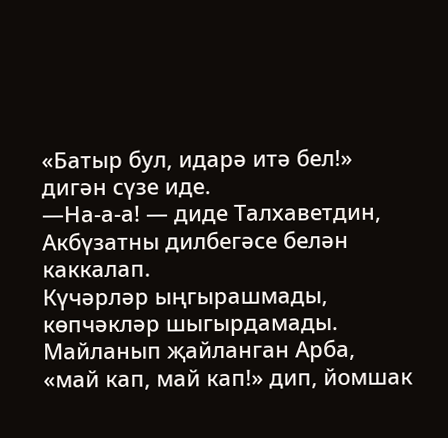«Батыр бул, идарә итә бел!» дигән сүзе иде.
—На-а-а! — диде Талхаветдин, Акбүзатны дилбегәсе белән каккалап.
Күчәрләр ыңгырашмады, көпчәкләр шыгырдамады. Майланып җайланган Арба, «май кап, май кап!» дип, йомшак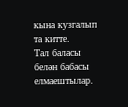кына кузгалып та китте.
Тал баласы белән бабасы елмаештылар.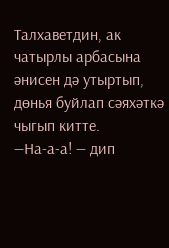Талхаветдин, ак чатырлы арбасына әнисен дә утыртып, дөнья буйлап сәяхәткә чыгып китте.
—На-а-а! — дип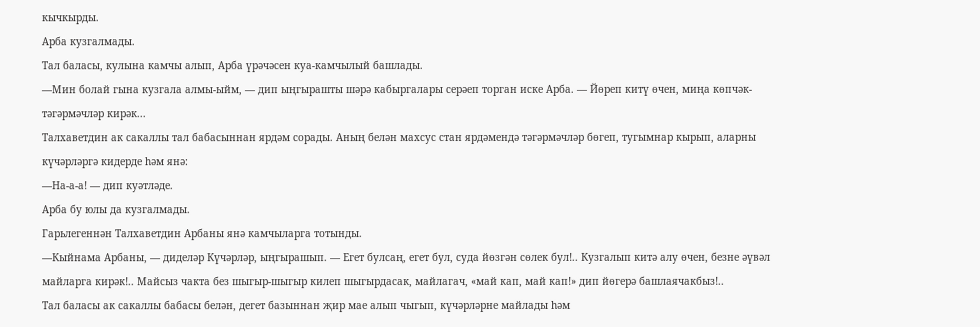кычкырды.
Арба кузгалмады.
Тал баласы, кулына камчы алып, Арба үрәчәсен куа-камчылый башлады.
—Мин болай гына кузгала алмы-ыйм, — дип ыңгырашты шәрә кабыргалары серәеп торган иске Арба. — Йөреп китү өчен, миңа көпчәк- тәгәрмәчләр кирәк...
Талхаветдин ак сакаллы тал бабасыннан ярдәм сорады. Аның белән махсус стан ярдәмендә тәгәрмәчләр бөгеп, тугымнар кырып, аларны күчәрләргә кидерде һәм янә:
—На-а-а! — дип куәтләде.
Арба бу юлы да кузгалмады.
Гарьлегеннән Талхаветдин Арбаны янә камчыларга тотынды.
—Кыйнама Арбаны, — диделәр Күчәрләр, ыңгырашып. — Егет булсаң, егет бул, суда йөзгән сөлек бул!.. Кузгалып китә алу өчен, безне әүвәл майларга кирәк!.. Майсыз чакта без шыгыр-шыгыр килеп шыгырдасак, майлагач, «май кап, май кап!» дип йөгерә башлаячакбыз!..
Тал баласы ак сакаллы бабасы белән, дегет базыннан җир мае алып чыгып, күчәрләрне майлады һәм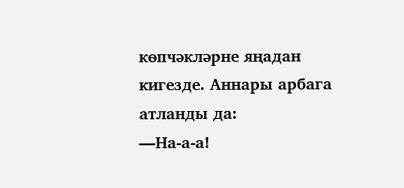көпчәкләрне яңадан кигезде. Аннары арбага атланды да:
—На-а-а!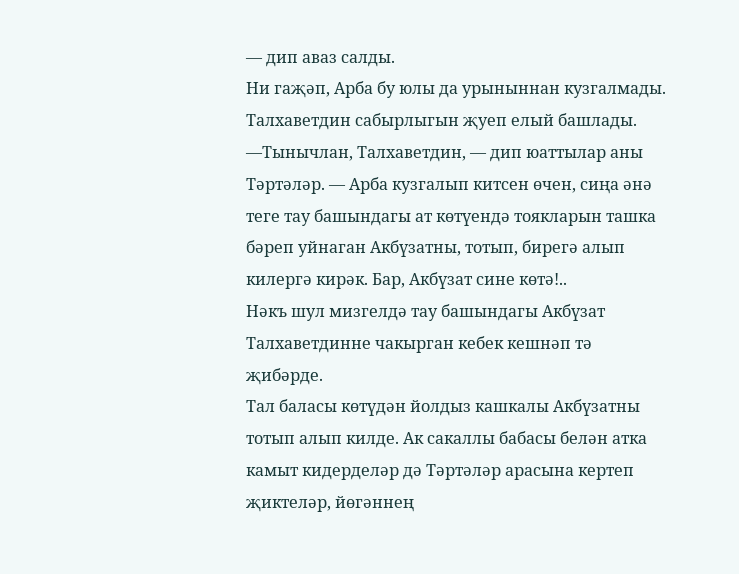— дип аваз салды.
Ни гаҗәп, Арба бу юлы да урыныннан кузгалмады.
Талхаветдин сабырлыгын җуеп елый башлады.
—Тынычлан, Талхаветдин, — дип юаттылар аны Тәртәләр. — Арба кузгалып китсен өчен, сиңа әнә теге тау башындагы ат көтүендә тоякларын ташка бәреп уйнаган Акбүзатны, тотып, бирегә алып килергә кирәк. Бар, Акбүзат сине көтә!..
Нәкъ шул мизгелдә тау башындагы Акбүзат Талхаветдинне чакырган кебек кешнәп тә җибәрде.
Тал баласы көтүдән йолдыз кашкалы Акбүзатны тотып алып килде. Ак сакаллы бабасы белән атка камыт кидерделәр дә Тәртәләр арасына кертеп җиктеләр, йөгәннең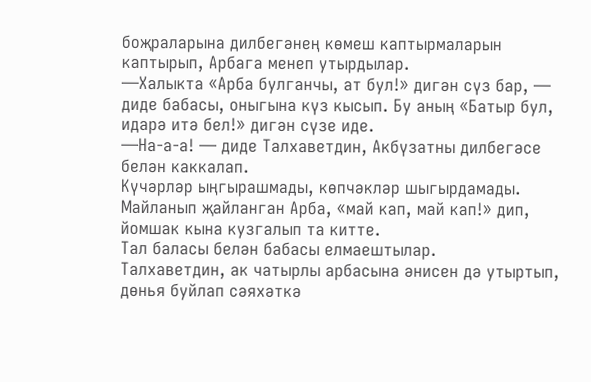боҗраларына дилбегәнең көмеш каптырмаларын каптырып, Арбага менеп утырдылар.
—Халыкта «Арба булганчы, ат бул!» дигән сүз бар, — диде бабасы, оныгына күз кысып. Бу аның «Батыр бул, идарә итә бел!» дигән сүзе иде.
—На-а-а! — диде Талхаветдин, Акбүзатны дилбегәсе белән каккалап.
Күчәрләр ыңгырашмады, көпчәкләр шыгырдамады. Майланып җайланган Арба, «май кап, май кап!» дип, йомшак кына кузгалып та китте.
Тал баласы белән бабасы елмаештылар.
Талхаветдин, ак чатырлы арбасына әнисен дә утыртып, дөнья буйлап сәяхәткә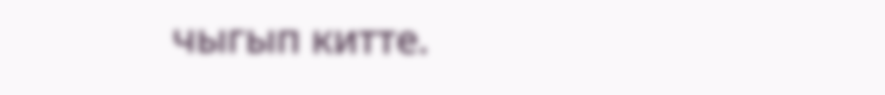чыгып китте.